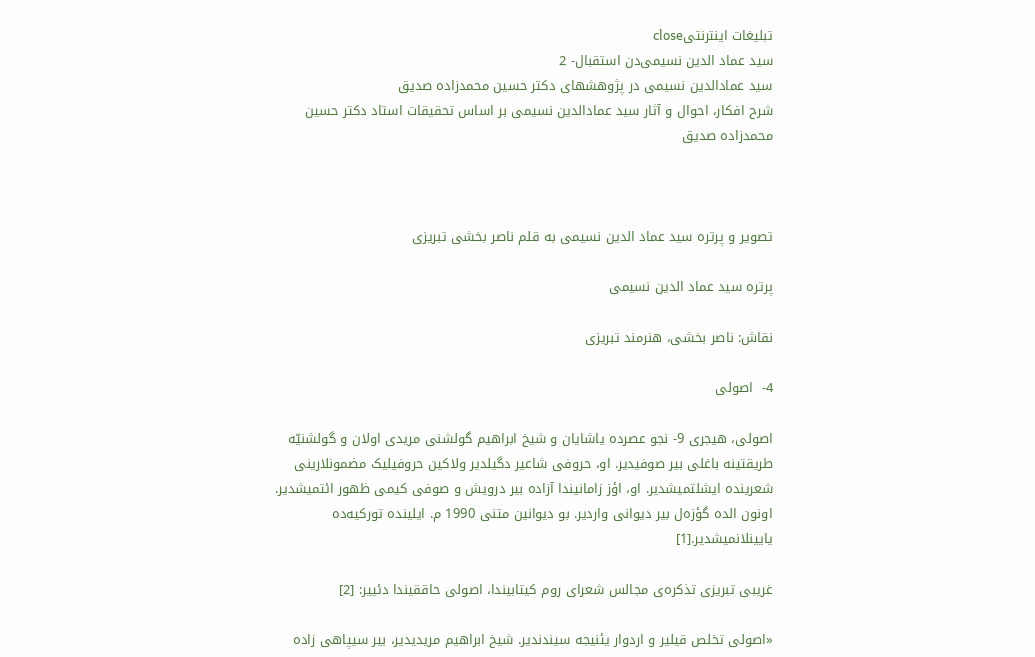تبلیغات اینترنتیclose
سید عماد الدین نسيمی‌دن استقبال- 2
سید عمادالدین نسیمی در پژوهشهای دکتر حسین محمدزاده صدیق
شرح افکار، احوال و آثار سید عمادالدین نسیمی بر اساس تحقیقات استاد دکتر حسین محمدزاده صدیق



تصویر و پرتره سید عماد الدین نسیمی به قلم ناصر بخشی تبریزی

پرتره سید عماد الدین نسیمی

نقاش: ناصر بخشی، هنرمند تبریزی

4-  اصولی

اصولی، هیجری 9- نجو عصرده یاشایان و شیخ ابراهیم گولشنی مریدی اولان و گولشنیّه طریقتینه باغلی بیر صوفیدیر. او، حروفی شاعیر دگیلدیر ولاکین حروفیلیک مضمونلارینی شعرینده ایشلتمیشدیر. او، اؤز زامانیندا آزاده بیر درویش و صوفی کیمی ظهور ائتمیشدیر. اونون الده گؤزه‌ل بیر دیوانی واردیر. بو دیوانین متنی 1990 م. ایلینده تورکیه‌ده یایینلانمیشدیر.[1]

غریبی تبریزی تذکره‌ی مجالس شعرای روم کیتابیندا، اصولی حاققیندا دئییر: [2]

«اصولی تخلص قیلیر و اردوار یئنیجه سیندندیر. شیخ ابراهیم مریدیدیر، بیر سیپاهی زاده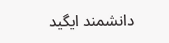دانشمند ایگید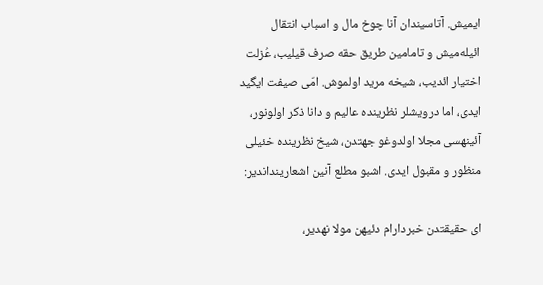ایمیش. آتاسیندان آنا چوخ مال و اسباب انتقال ائیله‌میش و تامامین طریق حقه صرف قیلیب، عُزلت اختیار ائدیب، شیخه مرید اولموش. امّی صیفت ایگید ایدی، اما درویشلر نظرینده عالیم و دانا ذکر اولونور، آئینهسی مجلا اولدوغو جهتدن، شیخ نظرینده خئیلی منظور و مقبول ایدی. اشبو مطلع آنین اشعارینداندیر:

ای حقیقتدن خبردارام دئیهن مولا نهدیر،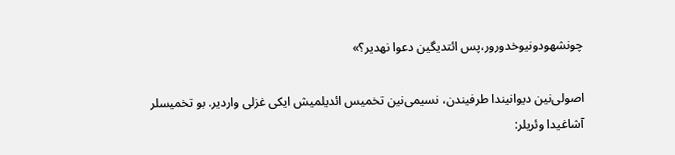چونشهودونیوخدورور،پس ائتدیگین دعوا نهدیر؟»

اصولی‌نین دیوانیندا طرفیندن، نسیمی‌نین تخمیس ائدیلمیش ایکی غزلی واردیر. بو تخمیسلر آشاغیدا وئریلر: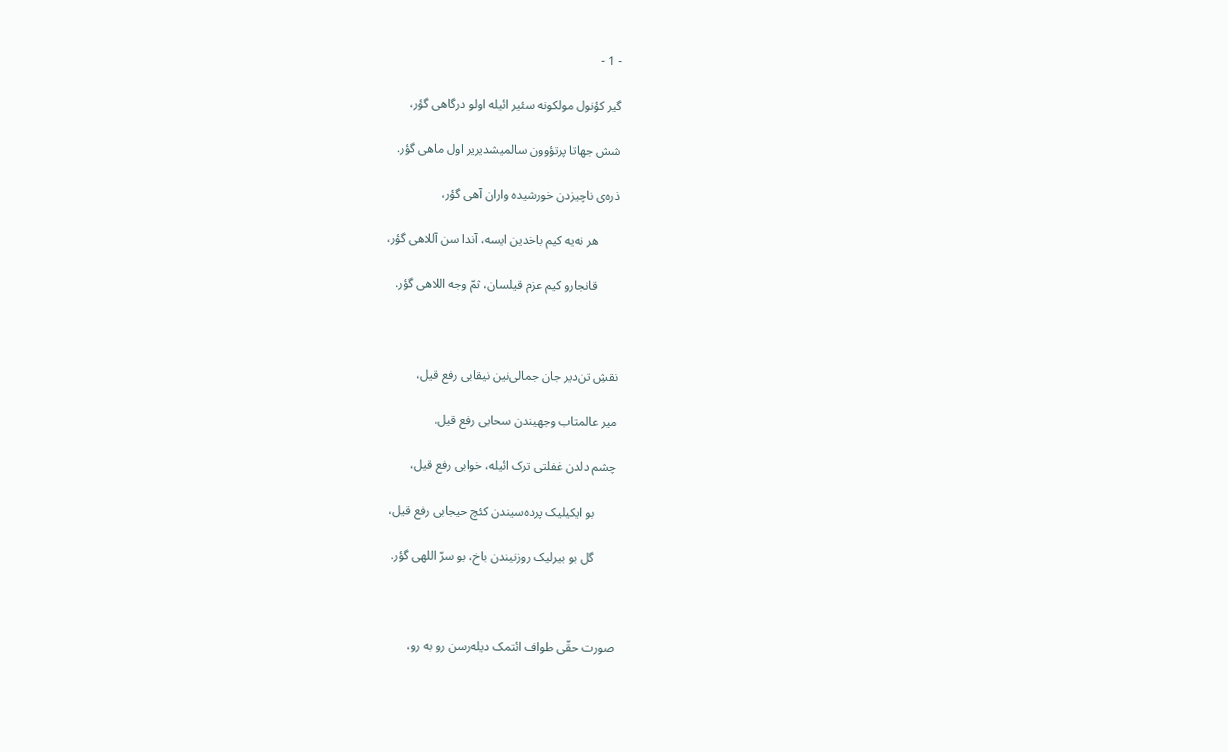- 1 -

گیر کؤنول مولکونه سئیر ائیله اولو درگاهی گؤر،

شش جهاتا پرتؤوون سالمیشدیریر اول ماهی گؤر.

ذره‌ی ناچیزدن خورشیده واران آهی گؤر،

       هر نه‌یه کیم باخدین ایسه، آندا سن آللاهی گؤر،

       قانجارو کیم عزم قیلسان، ثمّ وجه اللاهی گؤر.



نقشِ تن‌دیر جان جمالی‌نین نیقابی رفع قیل،

میر عالمتاب وجهیندن سحابی رفع قیل.

چشم دلدن غفلتی ترک ائیله، خوابی رفع قیل،

       بو ایکیلیک پرده‌سیندن کئچ حیجابی رفع قیل،

       گل بو بیرلیک روزنیندن باخ، بو سرّ اللهی گؤر.



صورت حقّی طواف ائتمک دیله‌رسن رو به رو،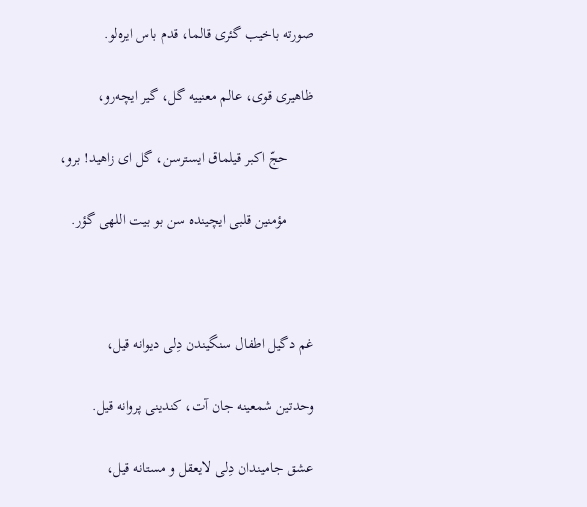صورته باخیب گئری قالما، قدم باس ایره‌لو.

ظاهیری قوی، عالم معنییه گل، گیر ایچه‌رو،

       حجّ اکبر قیلماق ایسترسن، گل ای زاهید! برو،

       مؤمنین قلبی ایچینده سن بو بیت اللهی گؤر.



غم دگیل اطفال سنگیندن دِلی دیوانه قیل،

وحدتین شمعینه جان آت، کندینی پروانه قیل.

عشق جامیندان دِلی لایعقل و مستانه قیل،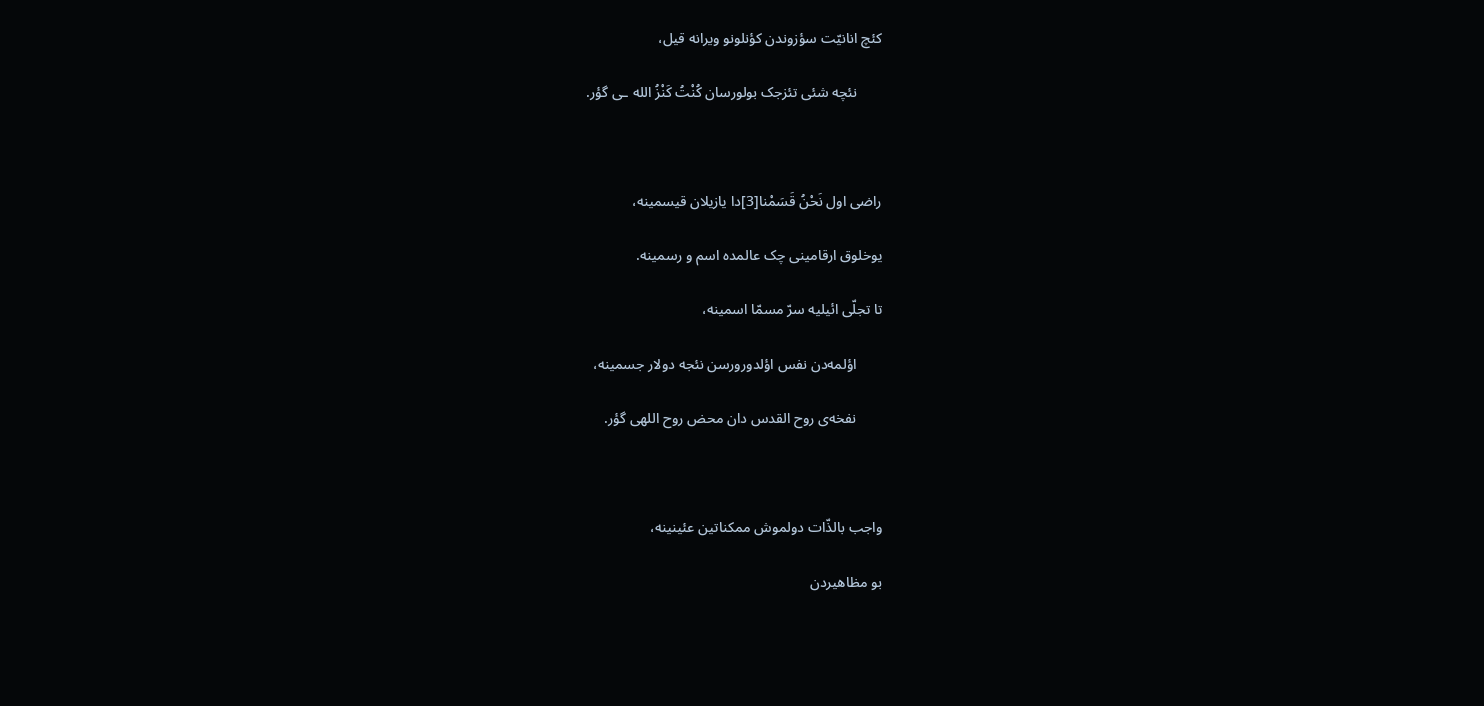کئچ انانیّت سؤزوندن کؤنلونو ویرانه قیل،

       نئچه شئی تئزجک بولورسان کُنْتُ کَنْزُ الله ـی گؤر.



راضی اول نَحْنُ قَسَمْنا[3]دا یازیلان قیسمینه،

یوخلوق ارقامینی چک عالمده اسم و رسمینه.

تا تجلّی ائیلیه سرّ مسمّا اسمینه،

       اؤلمه‌دن نفس اؤلدورورسن نئجه دولار جسمینه،

       نفخه‌ی روح القدس دان محض روح اللهی گؤر.



واجب بالذّات دولموش ممکناتین عئینینه،

بو مظاهیردن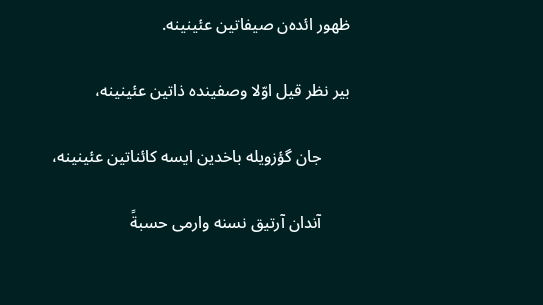ظهور ائده‌ن صیفاتین عئینینه.

بیر نظر قیل اوّلا وصفینده ذاتین عئینینه،

       جان گؤزویله باخدین ایسه کائناتین عئینینه،

       آندان آرتیق نسنه‌ وارمی حسبةً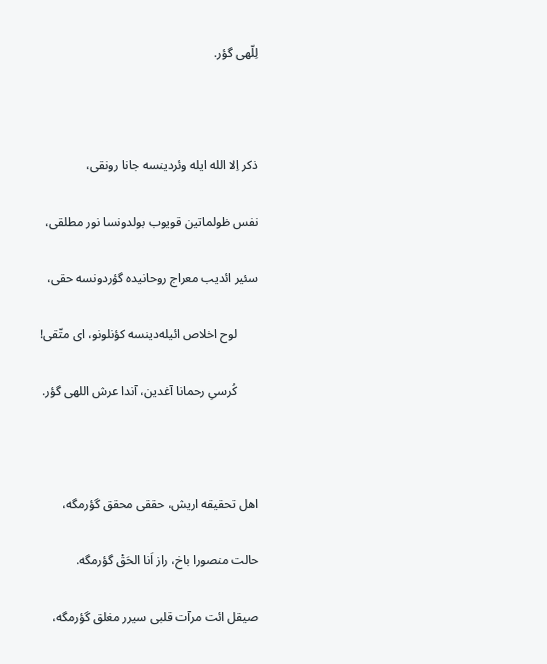لِلّهی گؤر.



ذکر اِلا الله ایله وئردینسه جانا رونقی،

نفس ظولماتین قویوب بولدونسا نور مطلقی،

سئیر ائدیب معراج روحانیده گؤردونسه حقی،

       لوح اخلاص ائیله‌دینسه کؤنلونو، ای متّقی!

       کُرسیِ رحمانا آغدین، آندا عرش اللهی گؤر.



اهل تحقیقه اریش، حققی محقق گؤرمگه،

حالت منصورا باخ، راز اَنا الحَقْ گؤرمگه.

صیقل ائت مرآت قلبی سیرر مغلق گؤرمگه،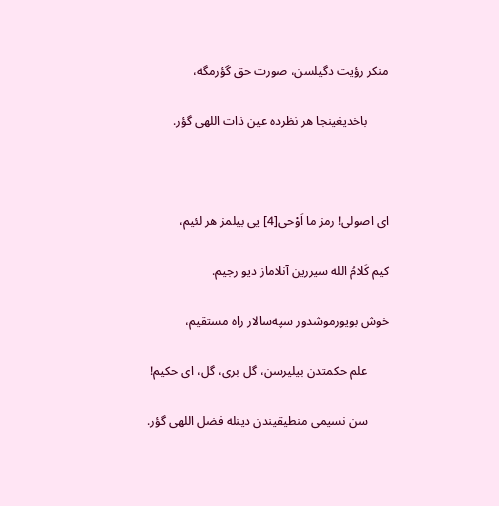منکر رؤیت دگیلسن، صورت حق گؤرمگه،

       باخدیغینجا هر نظرده عین ذات اللهی گؤر.



ای اصولی! رمز ما اَوْحی[4] یی بیلمز هر لئیم،

کیم کَلامُ الله سیررین آنلاماز دیو رجیم.

خوش بویورموشدور سپه‌سالار راه مستقیم،

       علم حکمتدن بیلیرسن، گل بری، گل، ای حکیم!

       سن نسیمی منطیقیندن دینله فضل اللهی گؤر.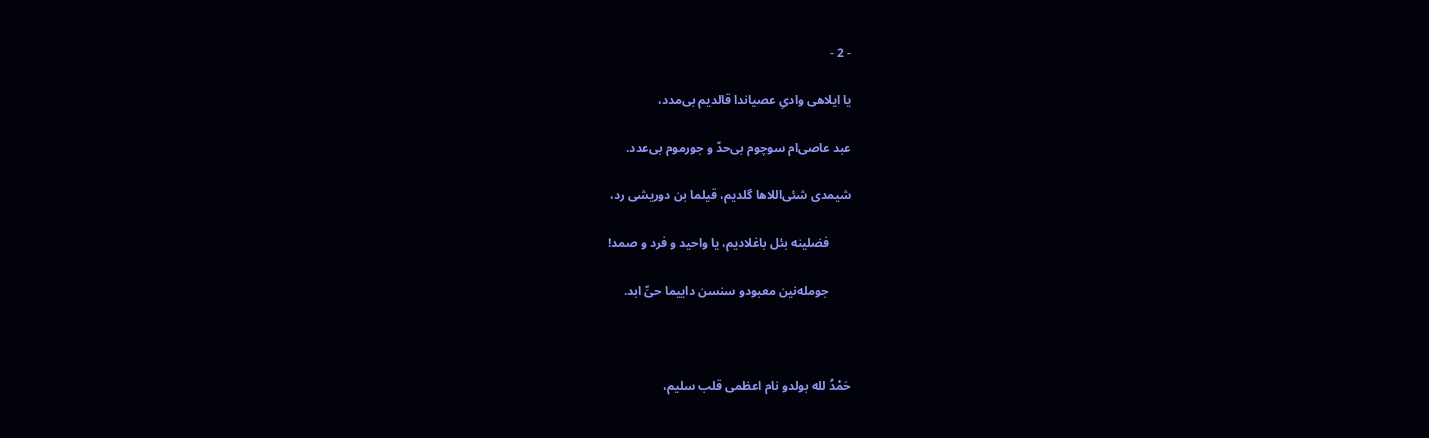- 2 -

یا ایلاهی وادیِ عصیاندا قالدیم بی‌مدد،

عبد عاصی‌ام سوچوم بی‌حدّ و جورموم بی‌عدد.

شیمدی شئی‌اللاها گلدیم، قیلما بن دوریشی رد،

       فضلینه بئل باغلادیم، یا واحید و فرد و صمد!

       جومله‌نین معبودو سنسن داییما حیِّ ابد.



حَمْدُ لله بولدو نام اعظمی قلب سلیم،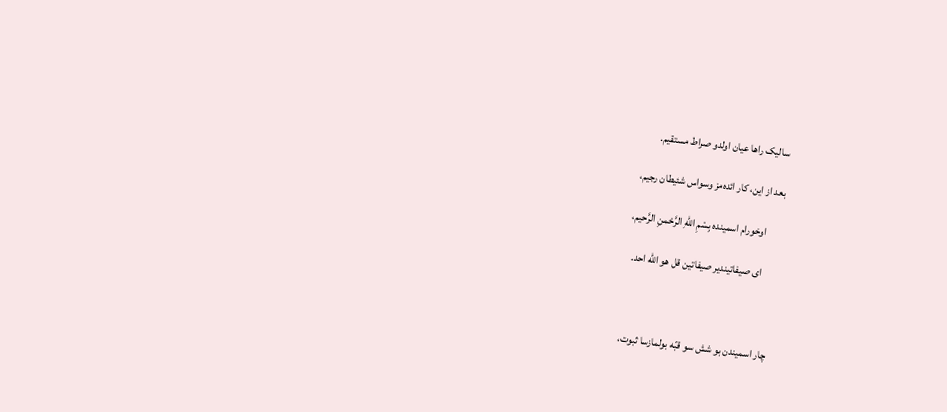سالیک راها عیان اولدو صراط مستقیم.

بعد از این، کار ائده‌مز وسواس شئیطان رجیم،

       اوخورام اسمینده بِسْمِ اللهِ الرَّحْمنِ الرَّحیم،

       ای صیفاتیندیر صیفاتین قل هو الله احد.



چار اسمیندن بو شش سو قبّه بولمازسا ثبوت،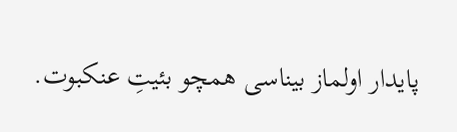پایدار اولماز بیناسی همچو بئیتِ عنکبوت.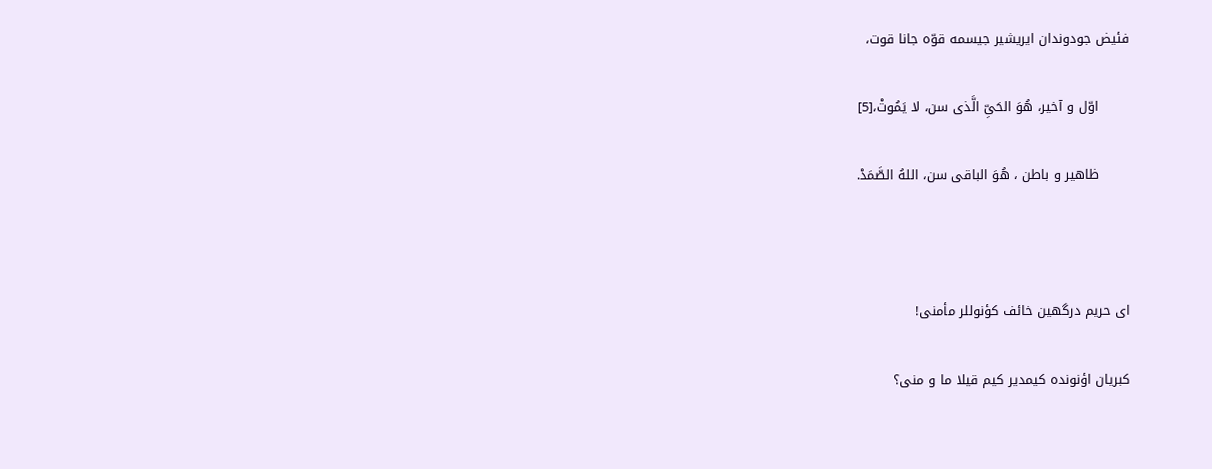فئیض جودوندان ایریشیر جیسمه قوّه جانا قوت،

       اوّل و آخیر، هُوَ الحَیِّ الَّذی سن، لا یَمُوتْ،[5]

       ظاهیر و باطن ، هُوَ الباقی سن، اللهُ الصَّمَدْ.



ای حریم درگهین خائف کؤنوللر مأمنی!

کبریان اؤنونده کیمدیر کیم قیلا ما و منی؟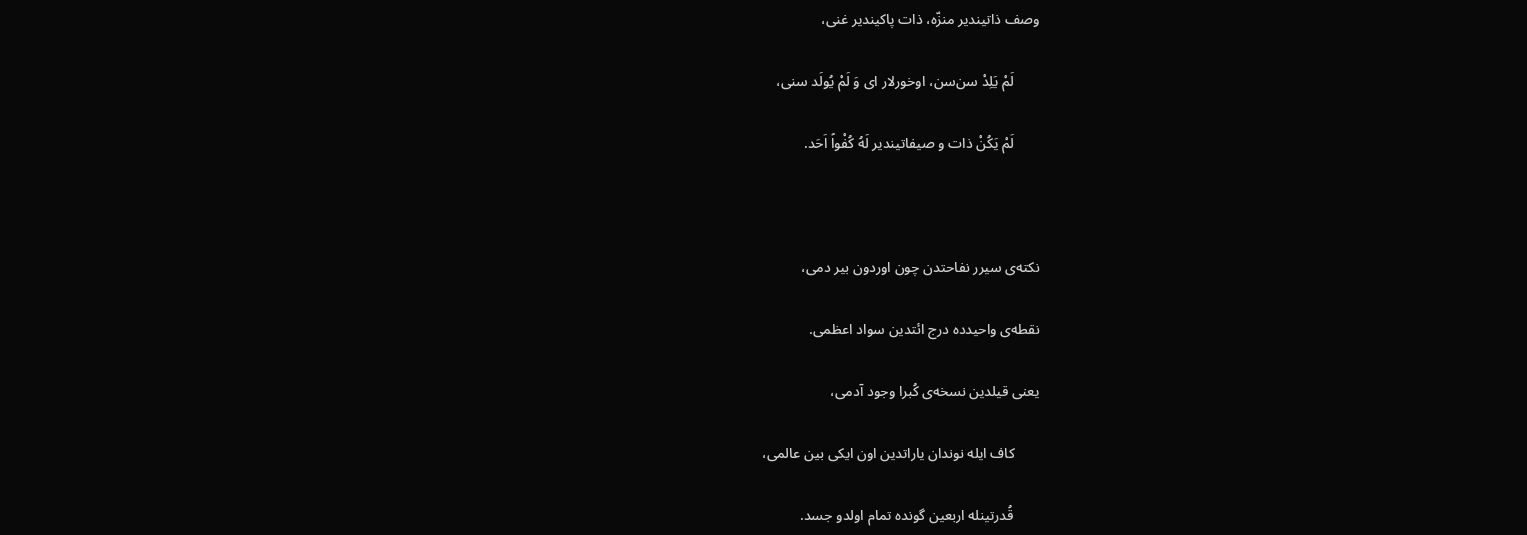وصف ذاتیندیر منزّه، ذات پاکیندیر غنی،

       لَمْ یَلِدْ سن‌سن، اوخورلار ای وَ لَمْ یُولَد سنی،

       لَمْ یَکُنْ ذات و صیفاتیندیر لَهُ کُفْواً اَحَد.



نکته‌ی سیرر نفاحتدن چون اوردون بیر دمی،

نقطه‌ی واحیدده درج ائتدین سواد اعظمی.

یعنی قیلدین نسخه‌ی کُبرا وجود آدمی،

       کاف ایله نوندان یاراتدین اون ایکی بین عالمی،

       قُدرتینله اربعین گونده تمام اولدو جسد.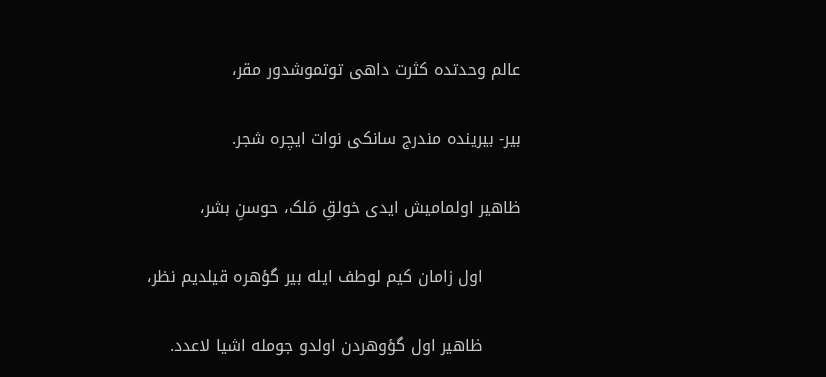عالم وحدتده کثرت داهی توتموشدور مقر،

بیر- بیرینده مندرج سانکی نوات ایچره شجر.

ظاهیر اولمامیش ایدی خولقِ مَلک، حوسنِ بشر،

       اول زامان کیم لوطف ایله بیر گؤهره قیلدیم نظر،

       ظاهیر اول گؤوهردن اولدو جومله اشیا لاعدد.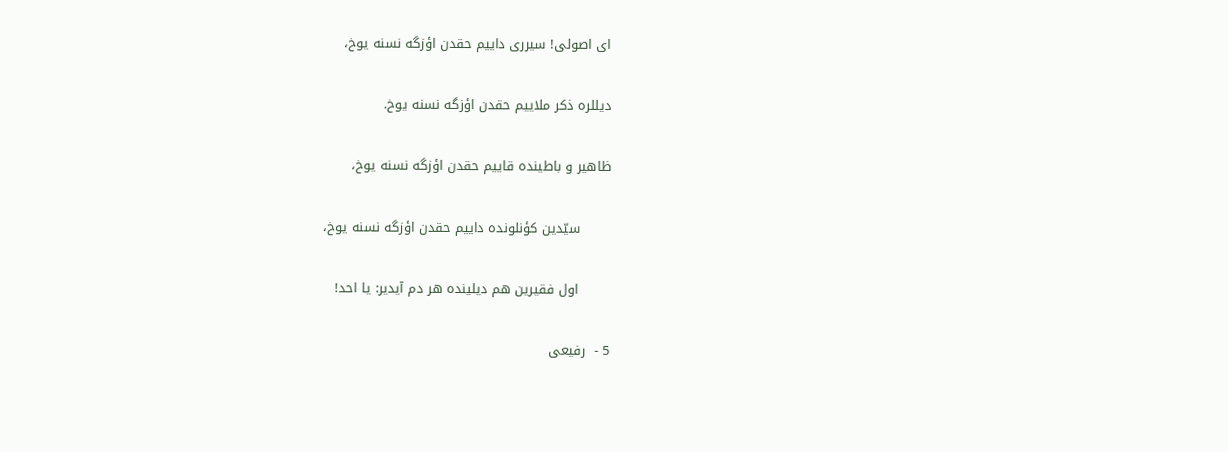ای اصولی! سیرری داییم حقدن اؤزگه نسنه یوخ،

دیللره ذکر ملاییم حقدن اؤزگه نسنه یوخ.

ظاهیر و باطینده قاییم حقدن اؤزگه نسنه یوخ،

       سیّدین کؤنلونده داییم حقدن اؤزگه نسنه یوخ،

       اول فقیرین هم دیلینده هر دم آیدیر: یا احد!

5 -  رفیعی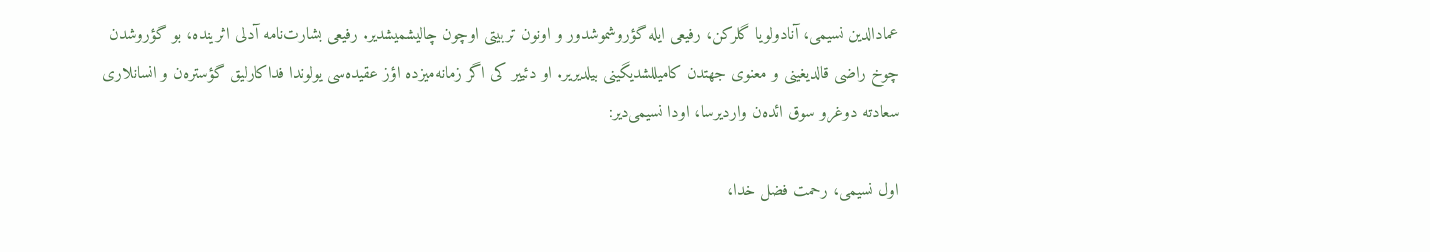عمادالدین نسیمی، آنادولویا گلرکن، رفیعی ایله گؤروشموشدور و اونون تربیتی اوچون چالیشمیشدیر. رفیعی بشارت‌نامه آدلی اثرینده، بو گؤروشدن چوخ راضی قالدیغینی و معنوی جهتدن کامیللشدیگینی بیلدیریر. او دئییر کی اگر زمانه‌میزده اؤز عقیده‌سی یولوندا فداکارلیق گؤستره‌ن و انسانلاری سعادته دوغرو سوق ائده‌ن واردیرسا، اودا نسیمی‌دیر:

اول نسیمی، رحمت فضل خدا،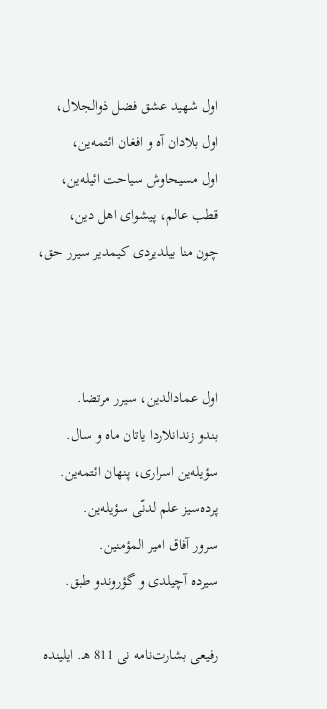اول شهید عشق فضل ذوالجلال،
اول بلادان آه و افغان ائتمه‌ین،
اول مسیحاوش سیاحت ائیله‌ین،
قطب عالم، پیشوای اهل دین،
چون منا بیلدیردی کیمدیر سیرر حق،



اول عمادالدین، سیرر مرتضا.
بندو زندانلاردا یاتان ماه و سال.
سؤیله‌ین اسراری، پنهان ائتمه‌ین.
پرده‌سیز علم لدنّی سؤیله‌ین.
سرور آفاق امیر المؤمنین.
سیرده آچیلدی و گؤروندو طبق.

رفیعی بشارت‌نامه نی 811 هـ. ایلینده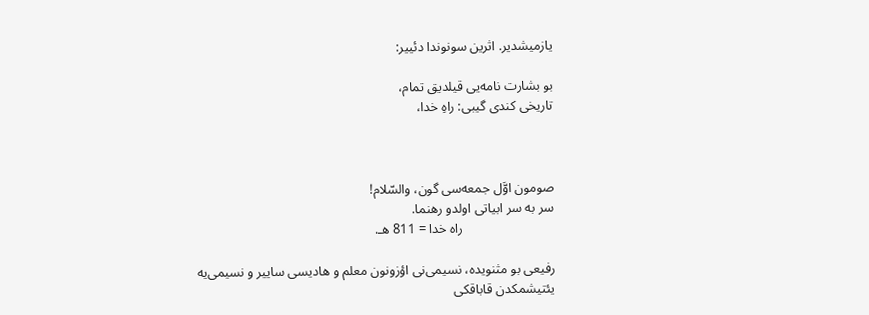یازمیشدیر. اثرین سونوندا دئییر:

بو بشارت نامه‌یی قیلدیق تمام،
تاریخی کندی گیبی: راهِ خدا،



صومون اوَّل جمعه‌سی گون، والسّلام!
سر به سر ابیاتی اولدو رهنما.
                           راه خدا = 811 هـ.

رفیعی بو مثنویده، نسیمی‌نی اؤزونون معلم و هادیسی ساییر و نسیمی‌یه یئتیشمکدن قاباقکی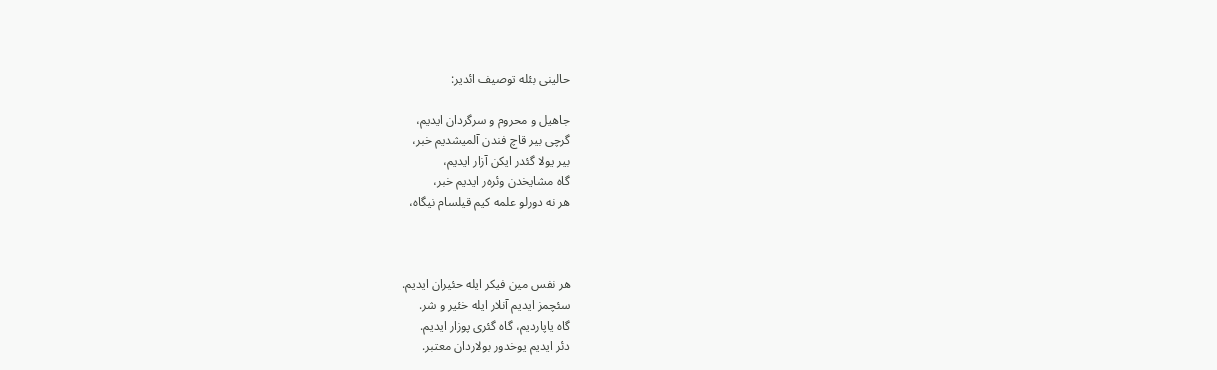حالینی بئله توصیف ائدیر:

جاهیل و محروم و سرگردان ایدیم،
گرچی بیر قاچ فندن آلمیشدیم خبر،
بیر یولا گئدر ایکن آزار ایدیم،
گاه مشایخدن وئره‌ر ایدیم خبر،
هر نه دورلو علمه کیم قیلسام نیگاه،



هر نفس مین فیکر ایله حئیران ایدیم.
سئچمز ایدیم آنلار ایله خئیر و شر.
گاه یاپاردیم، گاه گئری پوزار ایدیم.
دئر ایدیم یوخدور بولاردان معتبر.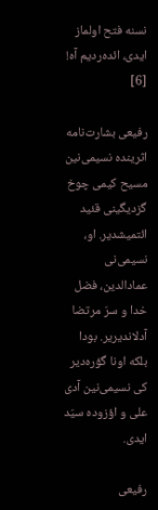نسنه فتح اولماز ایدی، ائده‌ردیم آه! [6]

رفیعی بشارت‌نامه اثرینده نسیمی‌نین مسیح کیمی چوخ گزدیگینی قئید ائتمیشدیر. او، نسیمی‌نی عمادالدین، فضل خدا و سرّ مرتضا آدلاندیریر. بودا بلکه اونا گؤره‌دیر کی نسیمی‌نین آدی علی و اؤزوده سیّد ایدی.

رفیعی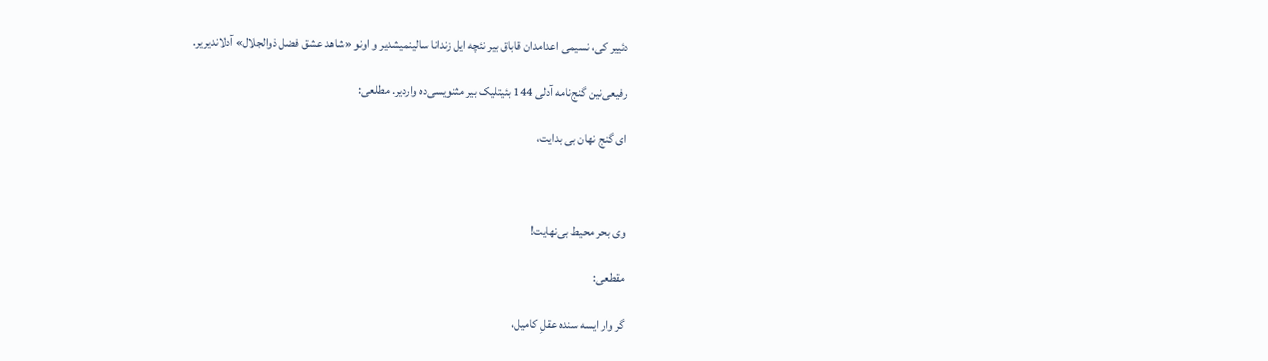دئییر کی، نسیمی اعدامدان قاباق بیر نئچه ایل زندانا سالینمیشدیر و اونو «شاهد عشق فضل ذوالجلال» آدلاندیریر.

رفیعی‌نین گنج‌نامه آدلی 144 بئیتلیک بیر مثنویسی‌ده واردیر. مطلعی:

ای گنج نهان بی بدایت،



وی بحر محیط بی‌نهایت!

مقطعی:

گر وار ایسه سنده عقلِ کامیل،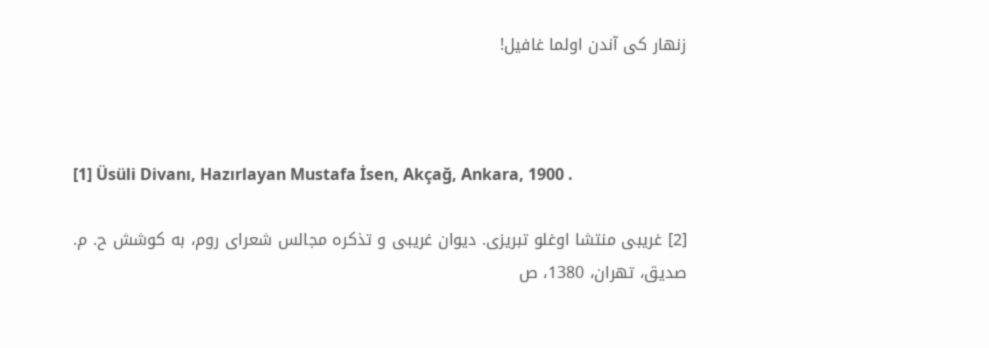زنهار کی آندن اولما غافیل!



[1] Üsüli Divanı, Hazırlayan Mustafa İsen, Akçağ, Ankara, 1900 .

[2] غریبی منتشا اوغلو تبریزی. دیوان غریبی و تذکره مجالس شعرای روم، به کوشش ح. م. صدیق، تهران، 1380، ص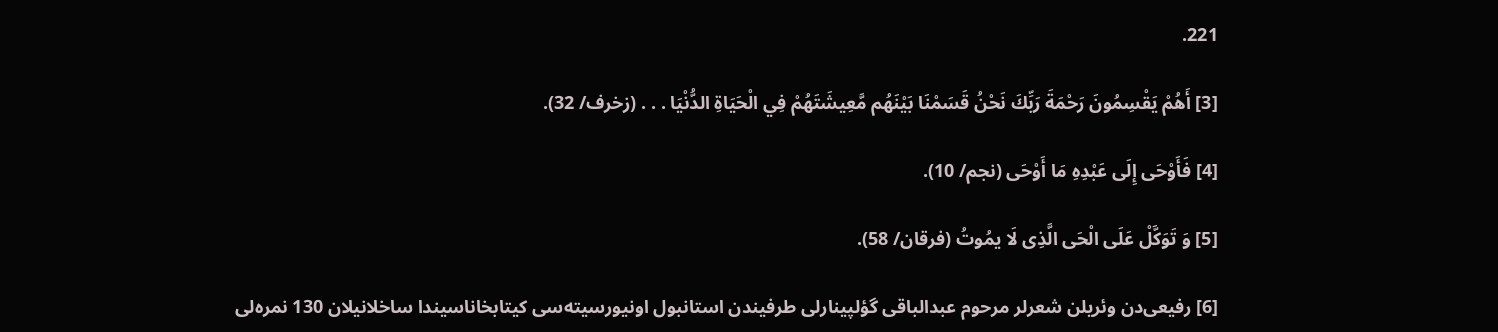221.

[3] أَهُمْ يَقْسِمُونَ رَحْمَةَ رَبِّكَ نَحْنُ قَسَمْنَا بَيْنَهُم مَّعِيشَتَهُمْ فِي الْحَيَاةِ الدُّنْيَا . . . (زخرف/ 32).

[4] فَأَوْحَى إِلَى عَبْدِهِ مَا أَوْحَى (نجم/ 10).

[5] وَ تَوَكَّلْ عَلَى الْحَی الَّذِی لَا یمُوتُ (فرقان/ 58).

[6] رفیعی‌دن وئریلن شعرلر مرحوم عبدالباقی گؤلپینارلی طرفیندن استانبول اونیورسیته‌سی کیتابخاناسیندا ساخلانیلان 130 نمره‌لی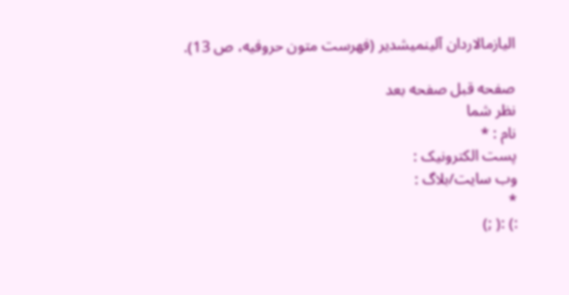الیازمالاردان آلینمیشدیر (فهرست متون حروفیه، ص 13).

صفحه قبل صفحه بعد
نظر شما
نام : *
پست الکترونیک :
وب سایت/بلاگ :
*
:) :( ;)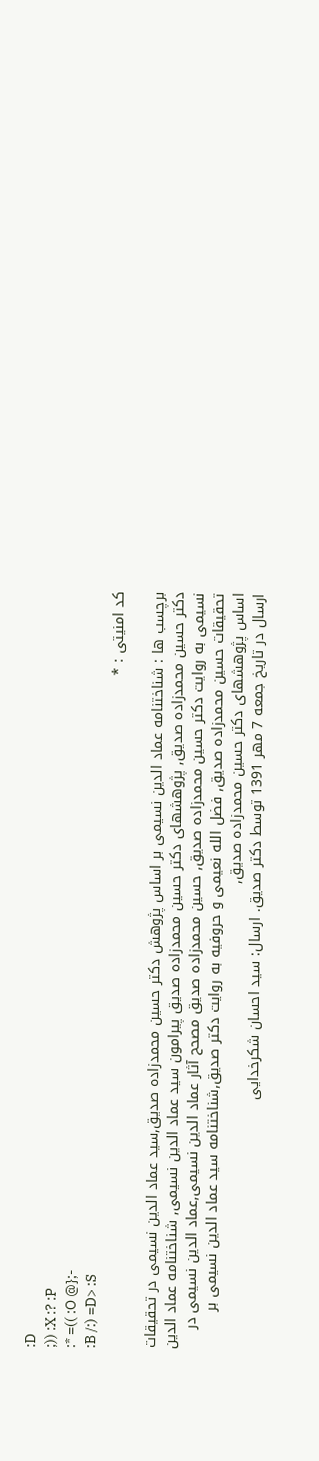:D
;)) :X :? :P
:* =(( :O @};-
:B /:) =D> :S
کد امنیتی : *

برچسب ها : شناختنامه عماد الدین نسیمی بر اساس پژوهش دکتر حسین محمدزاده صدیق,سید عماد الدین نسیمی در تحقیقات دکتر حسین محمدزاده صدیق, پژوهشهای دکتر حسین محمدزاده صدیق پیرامون سید عماد الدین نسیمی, شناختنامه عماد الدین نسیمی به روایت دکتر حسین محمدزاده صدیق, حسین محمدزاده صدیق مصحح آثار عماد الدین نسیمی,عماد الدین نسیمی در تحقیقات حسین محمدزاده صدیق, فضل الله نعیمی و حروفیه به روایت دکتر صدیق,شناختنامه سید عماد الدین نسیمی بر اساس پژوهشهای دکتر حسین محمدزاده صدیق,
ارسال در تاريخ جمعه 7 مهر 1391 توسط دکتر صدیق. ارسال: سید احسان شکرخدایی